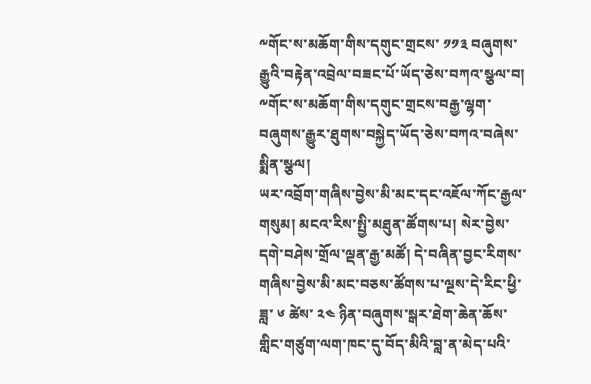༸གོང་ས་མཆོག་གིས་དགུང་གྲངས་ ༡༡༣ བཞུགས་རྒྱུའི་བརྟེན་འབྲེལ་བཟང་པོ་ཡོད་ཅེས་བཀའ་སྩལ་བ།
༸གོང་ས་མཆོག་གིས་དགུང་གྲངས་བརྒྱ་ལྷག་བཞུགས་རྒྱུར་ཐུགས་བསྐྱེད་ཡོད་ཅེས་བཀའ་བཞེས་སྨིན་སྩལ།
ཡར་འབྲོག་གཞིས་བྱེས་མི་མང་དང་འཇོལ་ཀོང་རྒྱལ་གསུམ། མངའ་རིས་སྤྱི་མཐུན་ཚོགས་པ། སེར་བྱེས་དགེ་བཤེས་གྲོལ་ལྡན་རྒྱ་མཚོ། དེ་བཞིན་བྱང་རིགས་གཞིས་བྱེས་མི་མང་བཅས་ཚོགས་པ་ལྔས་དེ་རིང་ཕྱི་ཟླ་ ༦ ཚེས་ ༢༤ ཉིན་བཞུགས་སྒར་ཐེག་ཆེན་ཆོས་གླིང་གཙུག་ལག་ཁང་དུ་བོད་མིའི་བླ་ན་མེད་པའི་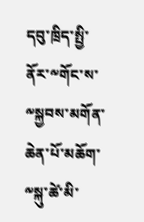དབུ་ཁྲིད་སྤྱི་ནོར་༸གོང་ས་༸སྐྱབས་མགོན་ཆེན་པོ་མཆོག་༸སྐུ་ཚེ་མི་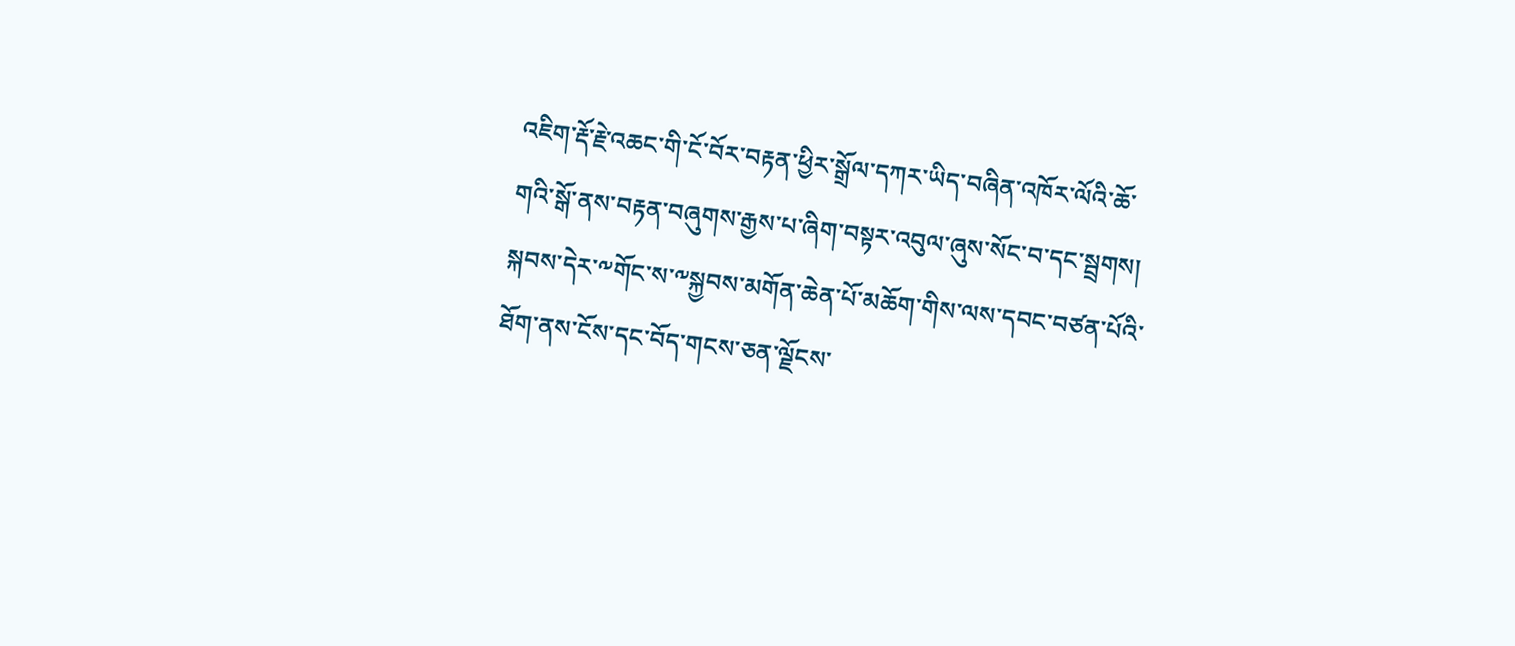འཇིག་རྡོ་རྗེ་འཆང་གི་ངོ་བོར་བརྟན་ཕྱིར་སྒྲོལ་དཀར་ཡིད་བཞིན་འཁོར་ལོའི་ཆོ་གའི་སྒོ་ནས་བརྟན་བཞུགས་རྒྱས་པ་ཞིག་བསྟར་འབུལ་ཞུས་སོང་བ་དང་སྦྲགས། སྐབས་དེར་༸གོང་ས་༸སྐྱབས་མགོན་ཆེན་པོ་མཆོག་གིས་ལས་དབང་བཙན་པོའི་ཐོག་ནས་ངོས་དང་བོད་གངས་ཅན་ལྗོངས་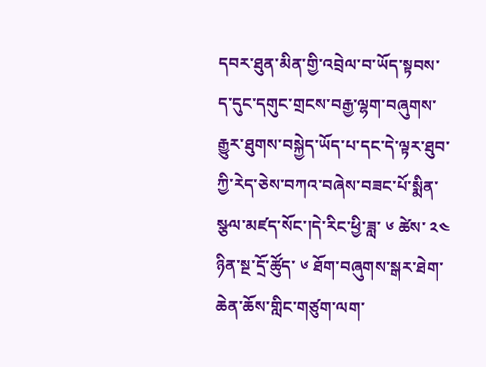དབར་ཐུན་མིན་གྱི་འབྲེལ་བ་ཡོད་སྟབས་ད་དུང་དགུང་གྲངས་བརྒྱ་ལྷག་བཞུགས་རྒྱུར་ཐུགས་བསྐྱེད་ཡོད་པ་དང་དེ་ལྟར་ཐུབ་ཀྱི་རེད་ཅེས་བཀའ་བཞེས་བཟང་པོ་སྨིན་སྩལ་མཛད་སོང་།དེ་རིང་ཕྱི་ཟླ་ ༦ ཚེས་ ༢༤ ཉིན་སྔ་དྲོ་ཚོུད་ ༦ ཐོག་བཞུགས་སྒར་ཐེག་ཆེན་ཆོས་གླིང་གཙུག་ལག་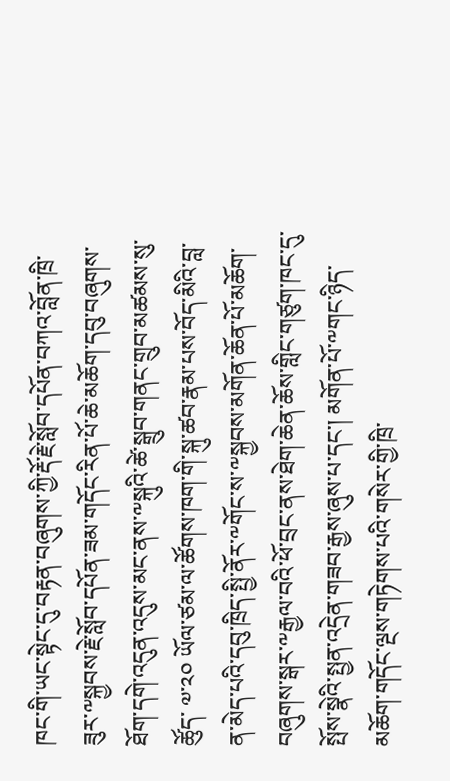ཁང་གི་ཡང་སྟེང་དུ་བརྟན་བཞུགས་ཀྱི་རྡོ་རྗེ་སློབ་དཔོན་བཀའ་བློན་ཁྲི་ཟུར་༸སྐྱབས་རྗེ་སློབ་དཔོན་ཟམ་གདོང་རིན་པོ་ཆེ་མཆོག་དབུ་བཞུགས་ཐོག་དགེ་འདུན་འདུས་མང་ནས་༸སྐུའི་ཚེ་སྒྲུབ་གནང་གྲུབ་མཚམས་སུ་ཚོུད་ ༧་༢༠ ཡོལ་ཙམ་ལ་ཚོགས་ཁག་གི་སྐུ་ཚབ་རྣམ་པས་བོད་མིའི་བླ་ན་མེད་པའི་དབུ་ཁྲིད་སྤྱི་ནོར་༸གོང་ས་༸སྐྱབས་མགོན་ཆོན་པོ་མཆོག་བཞུགས་སྒར་༸རྒྱལ་བའི་ཕོ་བྲང་ནས་ཐེག་ཆེན་ཆོས་གླིང་གཙུག་ཁང་དུ་སྤོས་སྣེའི་སྤྱན་འདྲེན་གཟབ་རྒྱས་ཞུས་པ་དང་། མགོན་པོ་༸གང་ཉིད་མཆོག་གདོང་ལྔས་གཏེགས་པའི་གསེར་གྱི་ཁྲི་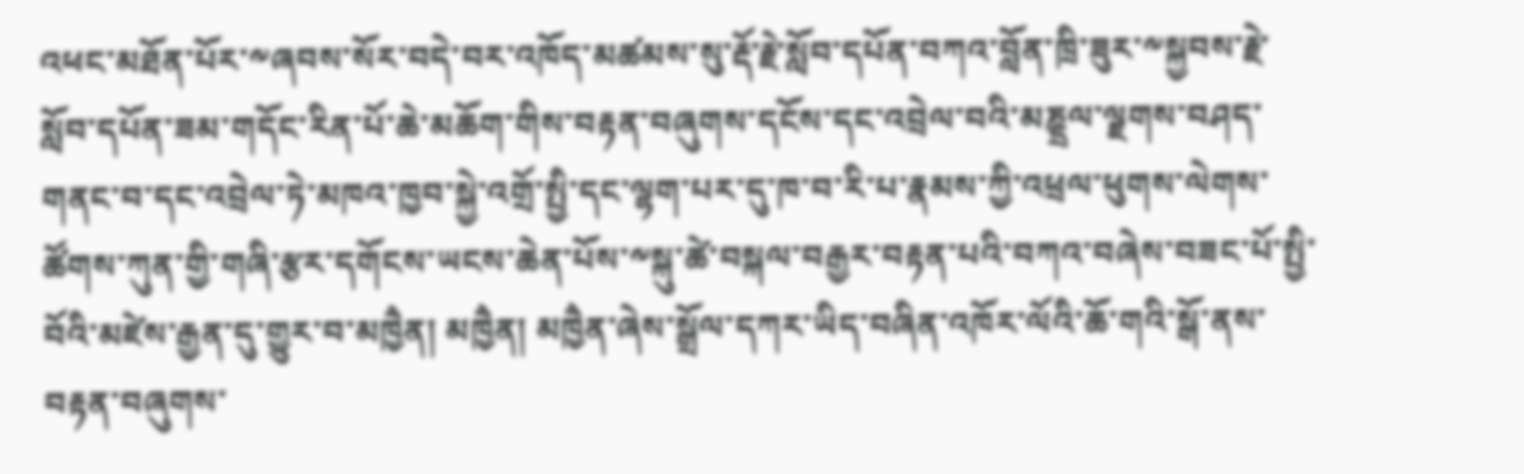འཕང་མཐོན་པོར་༸ཞབས་སོར་བདེ་བར་འཁོད་མཚམས་སུ་རྡོ་རྗེ་སློབ་དཔོན་བཀའ་བློན་ཁྲི་ཟུར་༸སྐྱབས་རྗེ་སློབ་དཔོན་ཟམ་གདོང་རིན་པོ་ཆེ་མཆོག་གིས་བརྟན་བཞུགས་དངོས་དང་འབྲེལ་བའི་མཎྡྲལ་ལྗགས་བཤད་གནང་བ་དང་འབྲེལ་ཏེ་མཁའ་ཁྱབ་སྐྱེ་འགྲོ་སྤྱི་དང་ལྷག་པར་དུ་ཁ་བ་རི་པ་རྣམས་ཀྱི་འཕྲལ་ཕུགས་ལེགས་ཚོགས་ཀུན་གྱི་གཞི་རྩར་དགོངས་ཡངས་ཆེན་པོས་༸སྐུ་ཚེ་བསྐལ་བརྒྱར་བརྟན་པའི་བཀའ་བཞེས་བཟང་པོ་སྤྱི་བོའི་མཛེས་རྒྱན་དུ་གྱུར་བ་མཁྱཻན། མཁྱཻན། མཁྱཻན་ཞེས་སྒྲོལ་དཀར་ཡིད་བཞིན་འཁོར་ལོའི་ཆོ་གའི་སྒོ་ནས་བརྟན་བཞུགས་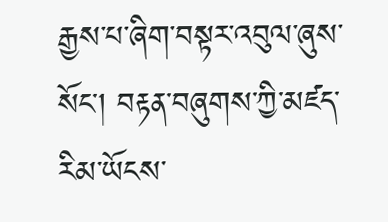རྒྱས་པ་ཞིག་བསྟར་འབུལ་ཞུས་སོང་། བརྟན་བཞུགས་ཀྱི་མཛད་རིམ་ཡོངས་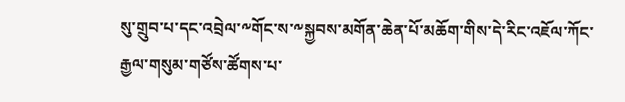སུ་གྲུབ་པ་དང་འབྲེལ་༸གོང་ས་༸སྐྱབས་མགོན་ཆེན་པོ་མཆོག་གིས་དེ་རིང་འཇོལ་ཀོང་རྒྱལ་གསུམ་གཙོས་ཚོགས་པ་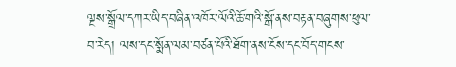ལྔས་སྒྲོལ་དཀར་ཡིད་བཞིན་འཁོར་ལོའི་ཆོ་གའི་སྒོ་ནས་བརྟན་བཞུགས་ཕུལ་བ་རེད། ལས་དང་སྨོན་ལམ་བཙན་པོའི་ཐོག་ནས་ངོས་དང་བོད་གངས་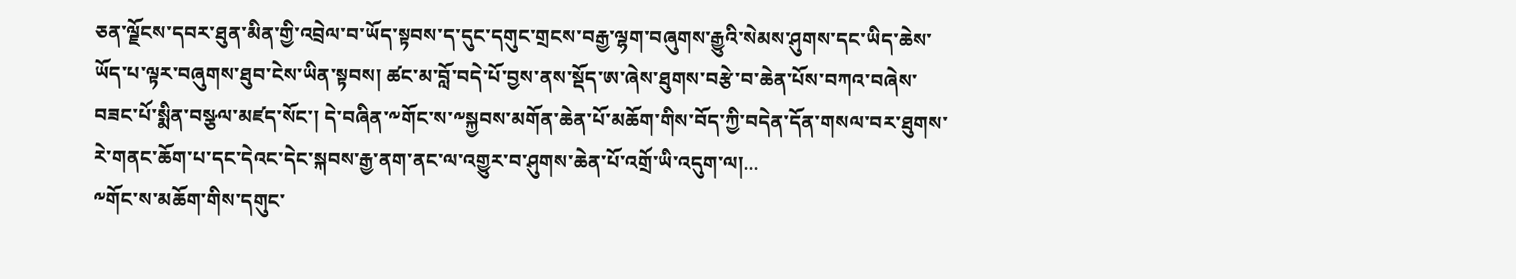ཅན་ལྗོངས་དབར་ཐུན་མིན་གྱི་འབྲེལ་བ་ཡོད་སྟབས་ད་དུང་དགུང་གྲངས་བརྒྱ་ལྷག་བཞུགས་རྒྱུའི་སེམས་ཤུགས་དང་ཡིད་ཆེས་ཡོད་པ་ལྟར་བཞུགས་ཐུབ་ངེས་ཡིན་སྟབས། ཚང་མ་བློ་བདེ་པོ་བྱས་ནས་སྡོད་ཨ་ཞེས་ཐུགས་བརྩེ་བ་ཆེན་པོས་བཀའ་བཞེས་བཟང་པོ་སྨིན་བསྩལ་མཛད་སོང་། དེ་བཞིན་༸གོང་ས་༸སྐྱབས་མགོན་ཆེན་པོ་མཆོག་གིས་བོད་ཀྱི་བདེན་དོན་གསལ་བར་ཐུགས་རེ་གནང་ཆོག་པ་དང་དེའང་དེང་སྐབས་རྒྱ་ནག་ནང་ལ་འགྱུར་བ་ཤུགས་ཆེན་པོ་འགྲོ་ཡི་འདུག་ལ།...
༸གོང་ས་མཆོག་གིས་དགུང་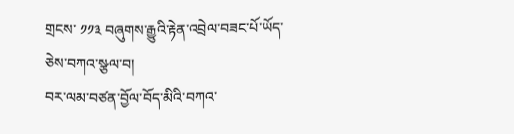གྲངས་ ༡༡༣ བཞུགས་རྒྱུའི་རྟེན་འབྲེལ་བཟང་པོ་ཡོད་ཅེས་བཀའ་སྩལ་བ།
བར་ལམ་བཙན་བྱོལ་བོད་མིའི་བཀའ་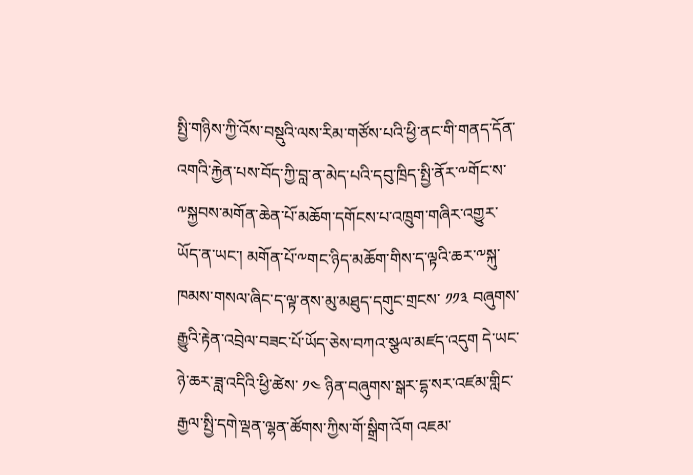སྤྱི་གཉིས་ཀྱི་འོས་བསྡུའི་ལས་རིམ་གཙོས་པའི་ཕྱི་ནང་གི་གནད་དོན་འགའི་རྐྱེན་པས་བོད་ཀྱི་བླ་ན་མེད་པའི་དབུ་ཁྲིད་སྤྱི་ནོར་༸གོང་ས་༸སྐྱབས་མགོན་ཆེན་པོ་མཆོག་དགོངས་པ་འཁྲུག་གཞིར་འགྱུར་ཡོད་ན་ཡང་། མགོན་པོ་༸གང་ཉིད་མཆོག་གིས་ད་ལྟའི་ཆར་༸སྐུ་ཁམས་གསལ་ཞིང་ད་ལྟ་ནས་མུ་མཐུད་དགུང་གྲངས་ ༡༡༣ བཞུགས་རྒྱུའི་རྟེན་འབྲེལ་བཟང་པོ་ཡོད་ཅེས་བཀའ་སྩལ་མཛད་འདུག དེ་ཡང་ཉེ་ཆར་ཟླ་འདིའི་ཕྱི་ཚེས་ ༡༤ ཉིན་བཞུགས་སྒར་དྷ་སར་འཛམ་གླིང་རྒྱལ་སྤྱི་དགེ་ལྡན་ལྷན་ཚོགས་ཀྱིས་གོ་སྒྲིག་འོག འཇམ་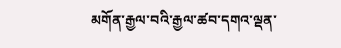མགོན་རྒྱལ་བའི་རྒྱལ་ཚབ་དགའ་ལྡན་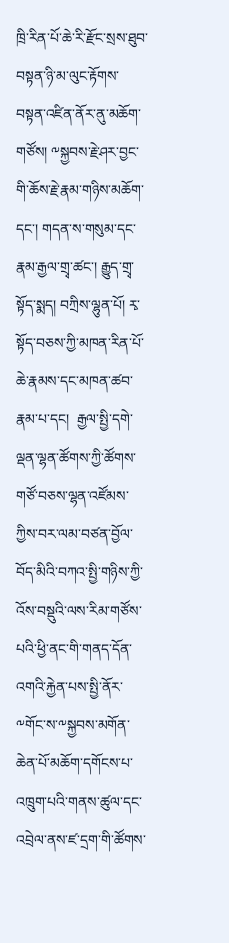ཁྲི་རིན་པོ་ཆེ་རི་རྫོང་སྲས་ཐུབ་བསྟན་ཉི་མ་ལུང་རྟོགས་བསྟན་འཛིན་ནོར་ནུ་མཆོག་གཙོས། ༸སྐྱབས་རྗེ་ཤར་བྱང་གི་ཆོས་རྗེ་རྣམ་གཉིས་མཆོག་དང་། གདན་ས་གསུམ་དང་རྣམ་རྒྱལ་གྲྭ་ཚང་། རྒྱུད་གྲྭ་སྟོད་སྨད། བཀྲིས་ལྷུན་པོ། རྭ་སྟོད་བཅས་ཀྱི་མཁན་རིན་པོ་ཆེ་རྣམས་དང་མཁན་ཚབ་རྣམ་པ་དང།  རྒྱལ་སྤྱི་དགེ་ལྡན་ལྷན་ཚོགས་ཀྱི་ཚོགས་གཙོ་བཅས་ལྷན་འཛོམས་ཀྱིས་བར་ལམ་བཙན་བྱོལ་བོད་མིའི་བཀའ་སྤྱི་གཉིས་ཀྱི་འོས་བསྡུའི་ལས་རིམ་གཙོས་པའི་ཕྱི་ནང་གི་གནད་དོན་འགའི་རྐྱེན་པས་སྤྱི་ནོར་༸གོང་ས་༸སྐྱབས་མགོན་ཆེན་པོ་མཆོག་དགོངས་པ་འཁྲུག་པའི་གནས་ཚུལ་དང་འབྲེལ་ནས་ཛ་དྲག་གི་ཚོགས་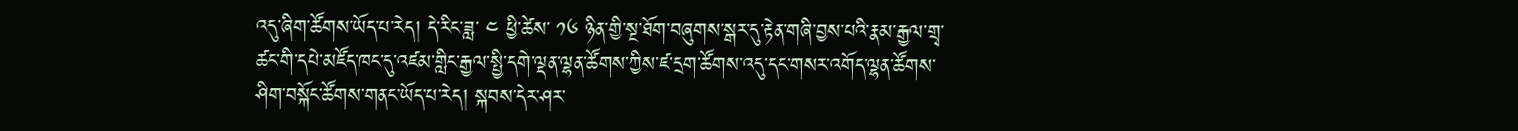འདུ་ཞིག་ཚོགས་ཡོད་པ་རེད། དེ་རིང་ཟླ་ ༤ ཕྱི་ཚེས་ ༡༦ ཉིན་གྱི་སྔ་ཐོག་བཞུགས་སྒར་དུ་རྟེན་གཞི་བྱས་པའི་རྣམ་རྒྱལ་གྲྭ་ཚང་གི་དཔེ་མཛོད་ཁང་དུ་འཛམ་གླིང་རྒྱལ་སྤྱི་དགེ་ལྡན་ལྷན་ཚོགས་ཀྱིས་ཛ་དྲག་ཚོགས་འདུ་དང་གསར་འགོད་ལྷན་ཚོགས་ཤིག་བསྐོང་ཚོགས་གནང་ཡོད་པ་རེད། སྐབས་དེར་ཤར་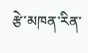རྩེ་མཁན་རིན་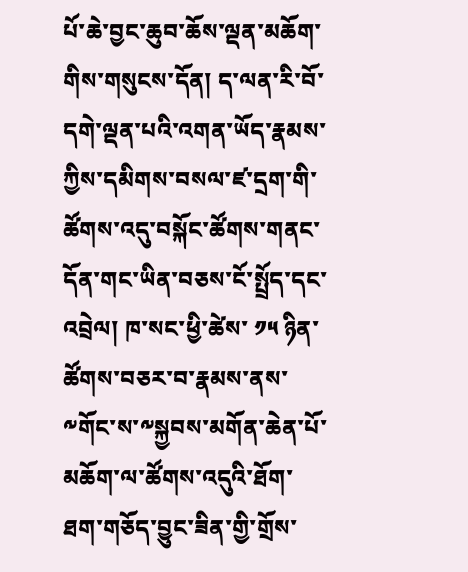པོ་ཆེ་བྱང་ཆུབ་ཆོས་ལྡན་མཆོག་གིས་གསུངས་དོན། ད་ལན་རི་བོ་དགེ་ལྡན་པའི་འགན་ཡོད་རྣམས་ཀྱིས་དམིགས་བསལ་ཛ་དྲག་གི་ཚོགས་འདུ་བསྐོང་ཚོགས་གནང་དོན་གང་ཡིན་བཅས་ངོ་སྤྲོད་དང་འབྲེལ། ཁ་སང་ཕྱི་ཚེས་ ༡༥ ཉིན་ཚོགས་བཅར་བ་རྣམས་ནས་༸གོང་ས་༸སྐྱབས་མགོན་ཆེན་པོ་མཆོག་ལ་ཚོགས་འདུའི་ཐོག་ཐག་གཅོད་བྱུང་ཟིན་གྱི་གྲོས་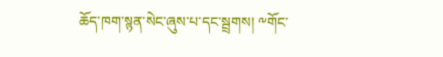ཆོད་ཁག་སྙན་སེང་ཞུས་པ་དང་སྦྲགས། ༸གོང་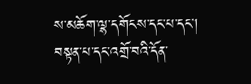ས་མཆོག་ལྷ་དགོངས་དང་པ་དང། བསྟན་པ་དང་འགྲོ་བའི་དོན་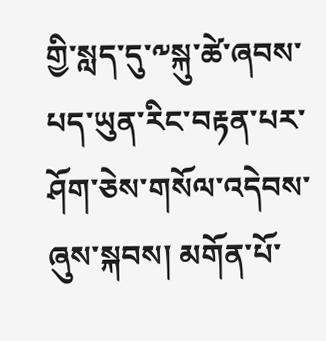གྱི་སླད་དུ་༸སྐུ་ཚེ་ཞབས་པད་ཡུན་རིང་བརྟན་པར་ཤོག་ཅེས་གསོལ་འདེབས་ཞུས་སྐབས། མགོན་པོ་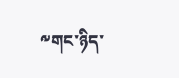༸གང་ཉིད་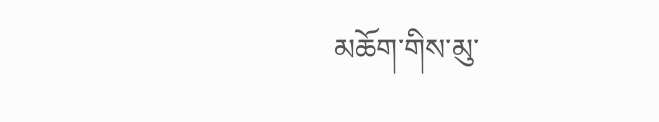མཆོག་གིས་མུ་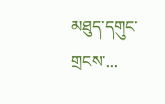མཐུད་དགུང་གྲངས་...